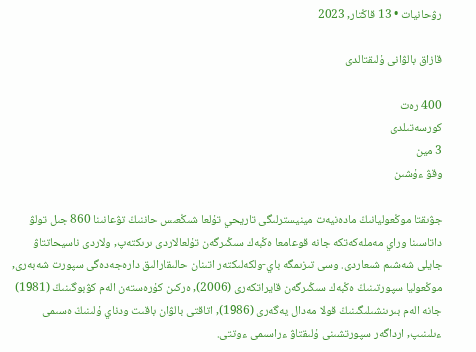رۋحانيات • 13 قاڭتار, 2023

قازاق بالۋانى ۇلىقتالدى

400 رەت
كورسەتىلدى
3 مين
وقۋ ءۇشىن

جۋىقتا موڭعوليانىڭ مادەنيەت مينيسترلىگى تاريحي تۇلعا شىڭعىس حاننىڭ تۋعانىنا 860 جىل تولۋ داتاسىنا وراي مەملەكەتكە جانە قوعامعا ەڭبەك سىڭىرگەن تۇلعالاردى ىرىكتەپ, ولاردى ناسيحاتتاۋ جايلى شەشىم شىعاردى. وسى تىزىمگە باي-ولكەلىكتەر اتىنان حالىقارالىق دارەجەدەگى سپورت شەبەرى, موڭعوليا سپورتىنىڭ ەڭبەك سىڭىرگەن قايراتكەرى (2006), ەركىن كۇرەستەن الەم كۋبوگىنىڭ (1981) جانە الەم بىرىنشىلىگىنىڭ قولا مەدال يەگەرى (1986), اتاقتى بالۋان باقىت ودناي ۇلىنىڭ ەسىمى ءىلىنىپ, ارداگەر سپورتشىنى ۇلىقتاۋ ءراسىمى ءوتتى.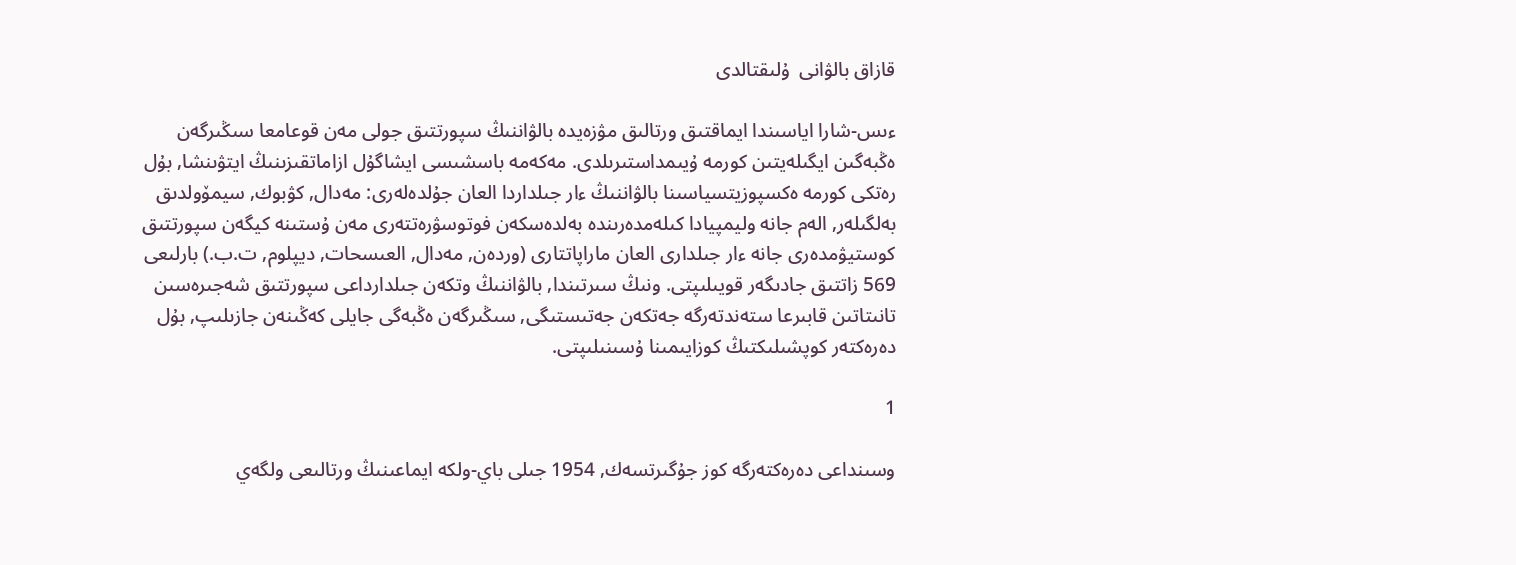قازاق بالۋانى  ۇلىقتالدى

ءىس-شارا اياسىندا ايماقتىق ورتالىق مۋزەيدە بالۋاننىڭ سپورتتىق جولى مەن قوعامعا سىڭىرگەن ەڭبەگىن ايگىلەيتىن كورمە ۇيىمداستىرىلدى. مەكەمە باسشىسى ايشاگۇل ازاماتقىزىنىڭ ايتۋىنشا, بۇل رەتكى كورمە ەكسپوزيتسياسىنا بالۋاننىڭ ءار جىلداردا العان جۇلدەلەرى: مەدال, كۋبوك, سيمۆولدىق بەلگىلەر, الەم جانە وليمپيادا كىلەمدەرىندە بەلدەسكەن فوتوسۋرەتتەرى مەن ۇستىنە كيگەن سپورتتىق كوستيۋمدەرى جانە ءار جىلدارى العان ماراپاتتارى (وردەن, مەدال, العىسحات, ديپلوم, ت.ب.) بارلىعى 569 زاتتىق جادىگەر قويىلىپتى. ونىڭ سىرتىندا, بالۋاننىڭ وتكەن جىلدارداعى سپورتتىق شەجىرەسىن تانىتاتىن قابىرعا ستەندتەرگە جەتكەن جەتىستىگى, سىڭىرگەن ەڭبەگى جايلى كەڭىنەن جازىلىپ, بۇل دەرەكتەر كوپشىلىكتىڭ كوزايىمىنا ۇسىنىلىپتى.

1

وسىنداعى دەرەكتەرگە كوز جۇگىرتسەك, 1954 جىلى باي-ولكە ايماعىنىڭ ورتالىعى ولگەي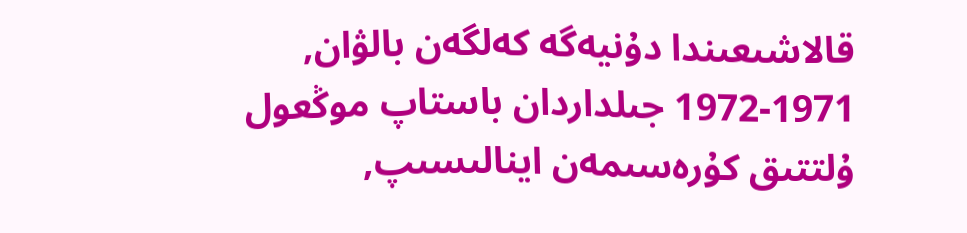قالاشىعىندا دۇنيەگە كەلگەن بالۋان, 1971-1972 جىلداردان باستاپ موڭعول ۇلتتىق كۇرەسىمەن اينالىسىپ,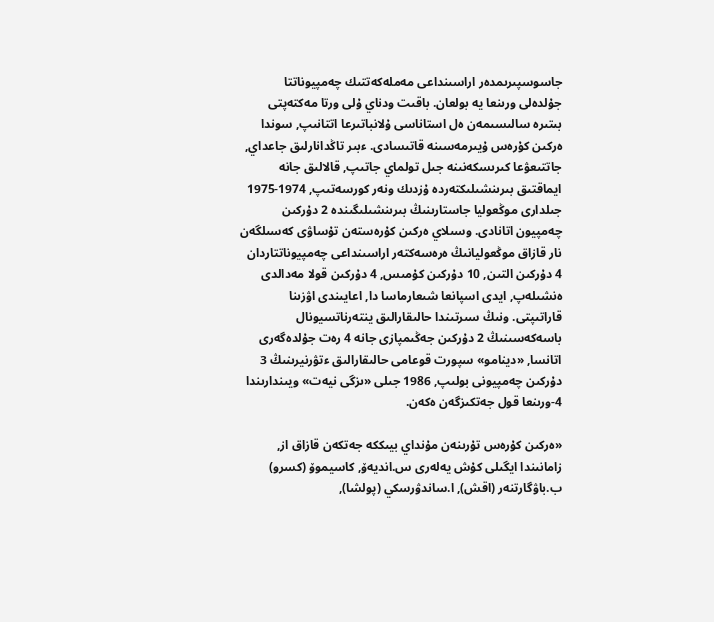جاسوسپىرىمدەر اراسىنداعى مەملەكەتتىك چەمپيوناتتا جۇلدەلى ورىنعا يە بولعان. باقىت ودناي ۇلى ورتا مەكتەپتى بىتىرە سالىسىمەن ەل استاناسى ۇلانباتىرعا اتتانىپ, سوندا ەركىن كۇرەس ۇيىرمەسىنە قاتىسادى. ءبىر تاڭدانارلىق جاعداي, جاتتىعۋعا كىرىسكەنىنە جىل تولماي جاتىپ, قالالىق جانە ايماقتىق بىرىنشىلىكتەردە ۇزدىك ونەر كورسەتىپ, 1974-1975 جىلدارى موڭعوليا جاستارىنىڭ بىرىنشىلىگىندە 2 دۇركىن چەمپيون اتانادى. وسىلاي ەركىن كۇرەستەن تۇساۋى كەسىلگەن نار قازاق موڭعوليانىڭ ەرەسەكتەر اراسىنداعى چەمپيوناتتاردان 4 دۇركىن التىن, 10 دۇركىن كۇمىس, 4 دۇركىن قولا مەدالدى ەنشىلەپ, ايدى اسپانعا شىعارماسا دا, اعايىندى اۋزىنا قاراتىپتى. ونىڭ سىرتىندا حالىقارالىق ينتەرناتسيونال باسەكەسىنىڭ 2 دۇركىن جەڭىمپازى جانە 4 رەت جۇلدەگەرى اتانسا, «دينامو» سپورت قوعامى حالىقارالىق ءتۋرنيرىنىڭ 3 دۇركىن چەمپيونى بولىپ, 1986 جىلى «ىزگى نيەت» ويىندارىندا 4-ورىنعا قول جەتكىزگەن ەكەن.

«ەركىن كۇرەس تۇرىنەن مۇنداي بيىككە جەتكەن قازاق از, زامانىندا ايگىلى كۇش يەلەرى س.انديەۆ, كاسيموۆ (كسرو) ب.باۋگارتنەر (اقش), ا.ساندۋرسكي (پولشا),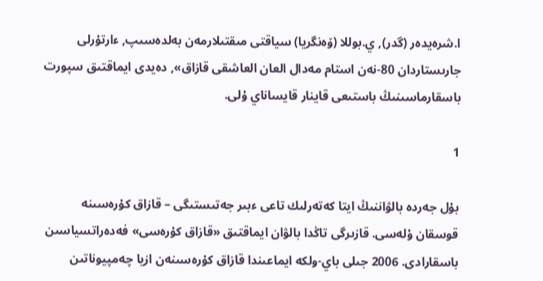ا.شرەيدەر (گدر), ي.بوللا (ۆەنگريا) سياقتى مىقتىلارمەن بەلدەسىپ, ءارتۇرلى جارىستاردان 80-نەن استام مەدال العان العاشقى قازاق», دەيدى ايماقتىق سپورت باسقارماسىنىڭ باستىعى قاينار قايساناي ۇلى.

1

بۇل جەردە بالۋاننىڭ ايتا كەتەرلىك تاعى ءبىر جەتىستىگى – قازاق كۇرەسىنە قوسقان ۇلەسى. قازىرگى تاڭدا بالۋان ايماقتىق «قازاق كۇرەسى» فەدەراتسياسىن باسقارادى. 2006 جىلى باي-ولكە ايماعىندا قازاق كۇرەسىنەن ازيا چەمپيوناتىن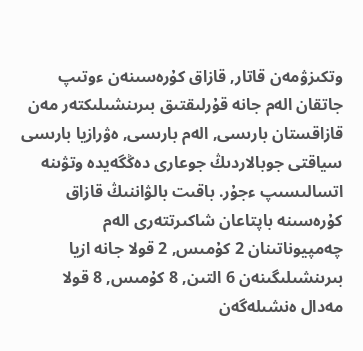وتكىزۋمەن قاتار, قازاق كۇرەسىنەن ءوتىپ جاتقان الەم جانە قۇرلىقتىق بىرىنشىلىكتەر مەن قازاقستان بارىسى, الەم بارىسى, ەۋرازيا بارىسى سياقتى جوبالاردىڭ جوعارى دەڭگەيدە وتۋىنە اتسالىسىپ ءجۇر. باقىت بالۋاننىڭ قازاق كۇرەسىنە باپتاعان شاكىرتتەرى الەم چەمپيوناتىنان 2 كۇمىس, 2 قولا جانە ازيا بىرىنشىلىگىنەن 6 التىن, 8 كۇمىس, 8 قولا مەدال ەنشىلەگەن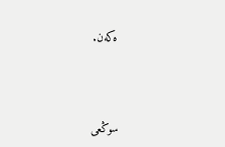ەكەن.



سوڭعى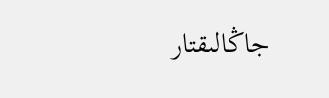جاڭالىقتار